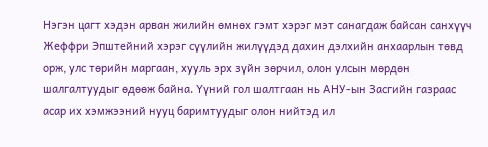Нэгэн цагт хэдэн арван жилийн өмнөх гэмт хэрэг мэт санагдаж байсан санхүүч Жеффри Эпштейний хэрэг сүүлийн жилүүдэд дахин дэлхийн анхаарлын төвд орж, улс төрийн маргаан, хууль эрх зүйн зөрчил, олон улсын мөрдөн шалгалтуудыг өдөөж байна. Үүний гол шалтгаан нь АНУ-ын Засгийн газраас асар их хэмжээний нууц баримтуудыг олон нийтэд ил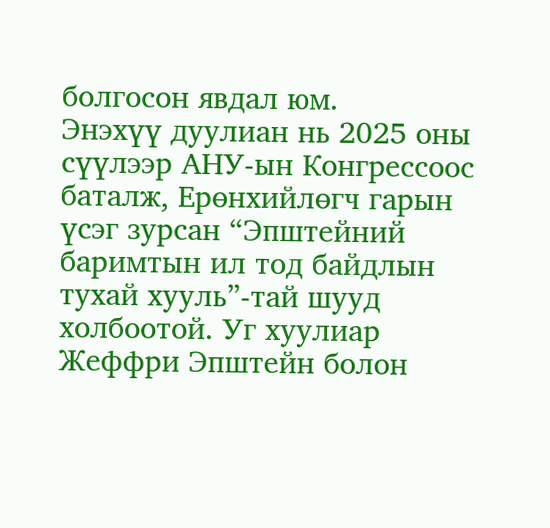болгосон явдал юм.
Энэхүү дуулиан нь 2025 оны сүүлээр АНУ-ын Конгрессоос баталж, Ерөнхийлөгч гарын үсэг зурсан “Эпштейний баримтын ил тод байдлын тухай хууль”-тай шууд холбоотой. Уг хуулиар Жеффри Эпштейн болон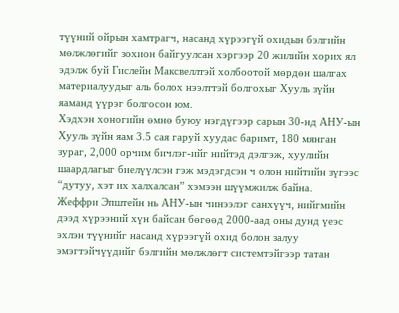түүний ойрын хамтрагч, насанд хүрээгүй охидын бэлгийн мөлжлөгийг зохион байгуулсан хэргээр 20 жилийн хорих ял эдэлж буй Гислейн Максвеллтэй холбоотой мөрдөн шалгах материалуудыг аль болох нээлттэй болгохыг Хууль зүйн яаманд үүрэг болгосон юм.
Хэдхэн хоногийн өмнө буюу нэгдүгээр сарын 30-нд АНУ-ын Хууль зүйн яам 3.5 сая гаруй хуудас баримт, 180 мянган зураг, 2,000 орчим бичлэг-ийг нийтэд дэлгэж, хуулийн шаардлагыг биелүүлсэн гэж мэдэгдсэн ч олон нийтийн зүгээс “дутуу, хэт их халхалсан” хэмээн шүүмжилж байна.
Жеффри Эпштейн нь АНУ-ын чинээлэг санхүүч, нийгмийн дээд хүрээний хүн байсан бөгөөд 2000-аад оны дунд үеэс эхлэн түүнийг насанд хүрээгүй охид болон залуу эмэгтэйчүүдийг бэлгийн мөлжлөгт системтэйгээр татан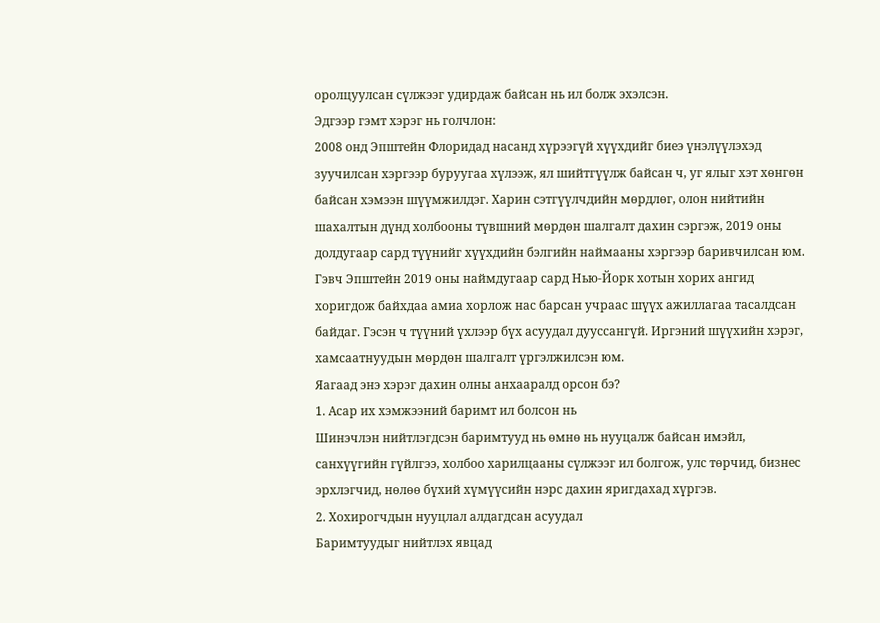оролцуулсан сүлжээг удирдаж байсан нь ил болж эхэлсэн.
Эдгээр гэмт хэрэг нь голчлон:
2008 онд Эпштейн Флоридад насанд хүрээгүй хүүхдийг биеэ үнэлүүлэхэд зуучилсан хэргээр буруугаа хүлээж, ял шийтгүүлж байсан ч, уг ялыг хэт хөнгөн байсан хэмээн шүүмжилдэг. Харин сэтгүүлчдийн мөрдлөг, олон нийтийн шахалтын дүнд холбооны түвшний мөрдөн шалгалт дахин сэргэж, 2019 оны долдугаар сард түүнийг хүүхдийн бэлгийн наймааны хэргээр баривчилсан юм.
Гэвч Эпштейн 2019 оны наймдугаар сард Нью-Йорк хотын хорих ангид хоригдож байхдаа амиа хорлож нас барсан учраас шүүх ажиллагаа тасалдсан байдаг. Гэсэн ч түүний үхлээр бүх асуудал дууссангүй. Иргэний шүүхийн хэрэг, хамсаатнуудын мөрдөн шалгалт үргэлжилсэн юм.
Яагаад энэ хэрэг дахин олны анхааралд орсон бэ?
1. Асар их хэмжээний баримт ил болсон нь
Шинэчлэн нийтлэгдсэн баримтууд нь өмнө нь нууцалж байсан имэйл, санхүүгийн гүйлгээ, холбоо харилцааны сүлжээг ил болгож, улс төрчид, бизнес эрхлэгчид, нөлөө бүхий хүмүүсийн нэрс дахин яригдахад хүргэв.
2. Хохирогчдын нууцлал алдагдсан асуудал
Баримтуудыг нийтлэх явцад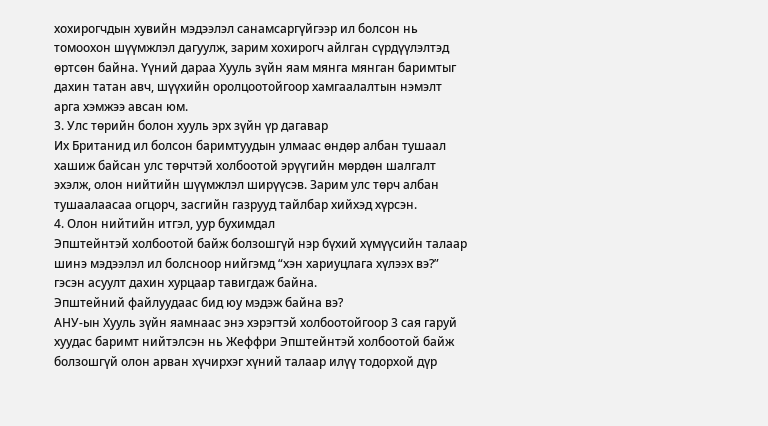хохирогчдын хувийн мэдээлэл санамсаргүйгээр ил болсон нь томоохон шүүмжлэл дагуулж, зарим хохирогч айлган сүрдүүлэлтэд өртсөн байна. Үүний дараа Хууль зүйн яам мянга мянган баримтыг дахин татан авч, шүүхийн оролцоотойгоор хамгаалалтын нэмэлт арга хэмжээ авсан юм.
3. Улс төрийн болон хууль эрх зүйн үр дагавар
Их Британид ил болсон баримтуудын улмаас өндөр албан тушаал хашиж байсан улс төрчтэй холбоотой эрүүгийн мөрдөн шалгалт эхэлж, олон нийтийн шүүмжлэл ширүүсэв. Зарим улс төрч албан тушаалаасаа огцорч, засгийн газрууд тайлбар хийхэд хүрсэн.
4. Олон нийтийн итгэл, уур бухимдал
Эпштейнтэй холбоотой байж болзошгүй нэр бүхий хүмүүсийн талаар шинэ мэдээлэл ил болсноор нийгэмд “хэн хариуцлага хүлээх вэ?” гэсэн асуулт дахин хурцаар тавигдаж байна.
Эпштейний файлуудаас бид юу мэдэж байна вэ?
АНУ-ын Хууль зүйн яамнаас энэ хэрэгтэй холбоотойгоор 3 сая гаруй хуудас баримт нийтэлсэн нь Жеффри Эпштейнтэй холбоотой байж болзошгүй олон арван хүчирхэг хүний талаар илүү тодорхой дүр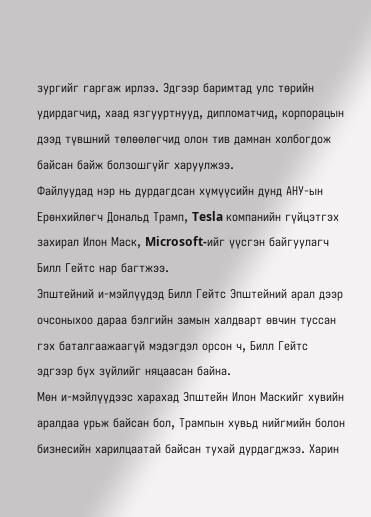зургийг гаргаж ирлээ. Эдгээр баримтад улс төрийн удирдагчид, хаад язгууртнууд, дипломатчид, корпорацын дээд түвшний төлөөлөгчид олон тив дамнан холбогдож байсан байж болзошгүйг харуулжээ.
Файлуудад нэр нь дурдагдсан хүмүүсийн дунд АНУ-ын Ерөнхийлөгч Дональд Трамп, Tesla компанийн гүйцэтгэх захирал Илон Маск, Microsoft-ийг үүсгэн байгуулагч Билл Гейтс нар багтжээ.
Эпштейний и-мэйлүүдэд Билл Гейтс Эпштейний арал дээр очсоныхоо дараа бэлгийн замын халдварт өвчин туссан гэх баталгаажаагүй мэдэгдэл орсон ч, Билл Гейтс эдгээр бүх зүйлийг няцаасан байна.
Мөн и-мэйлүүдээс харахад Эпштейн Илон Маскийг хувийн аралдаа урьж байсан бол, Трампын хувьд нийгмийн болон бизнесийн харилцаатай байсан тухай дурдагджээ. Харин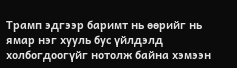Трамп эдгээр баримт нь өөрийг нь ямар нэг хууль бус үйлдэлд холбогдоогүйг нотолж байна хэмээн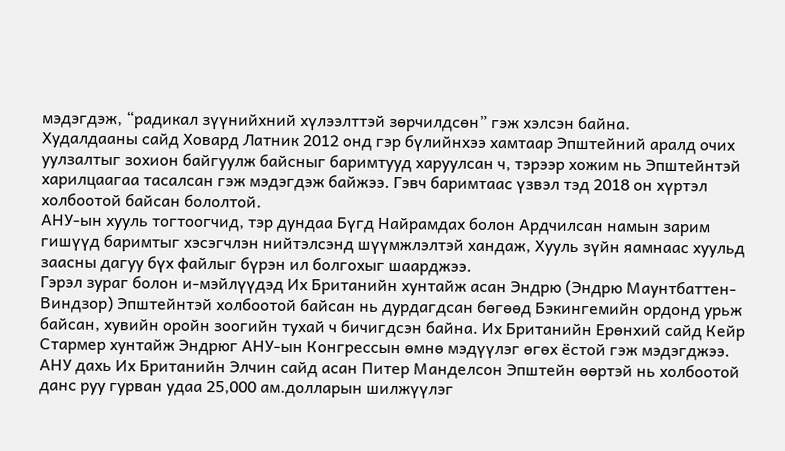мэдэгдэж, “радикал зүүнийхний хүлээлттэй зөрчилдсөн” гэж хэлсэн байна.
Худалдааны сайд Ховард Латник 2012 онд гэр бүлийнхээ хамтаар Эпштейний аралд очих уулзалтыг зохион байгуулж байсныг баримтууд харуулсан ч, тэрээр хожим нь Эпштейнтэй харилцаагаа тасалсан гэж мэдэгдэж байжээ. Гэвч баримтаас үзвэл тэд 2018 он хүртэл холбоотой байсан бололтой.
АНУ-ын хууль тогтоогчид, тэр дундаа Бүгд Найрамдах болон Ардчилсан намын зарим гишүүд баримтыг хэсэгчлэн нийтэлсэнд шүүмжлэлтэй хандаж, Хууль зүйн яамнаас хуульд заасны дагуу бүх файлыг бүрэн ил болгохыг шаарджээ.
Гэрэл зураг болон и-мэйлүүдэд Их Британийн хунтайж асан Эндрю (Эндрю Маунтбаттен-Виндзор) Эпштейнтэй холбоотой байсан нь дурдагдсан бөгөөд Бэкингемийн ордонд урьж байсан, хувийн оройн зоогийн тухай ч бичигдсэн байна. Их Британийн Ерөнхий сайд Кейр Стармер хунтайж Эндрюг АНУ-ын Конгрессын өмнө мэдүүлэг өгөх ёстой гэж мэдэгджээ.
АНУ дахь Их Британийн Элчин сайд асан Питер Манделсон Эпштейн өөртэй нь холбоотой данс руу гурван удаа 25,000 ам.долларын шилжүүлэг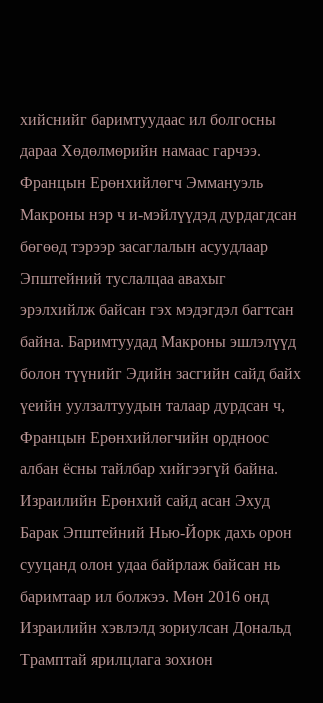хийснийг баримтуудаас ил болгосны дараа Хөдөлмөрийн намаас гарчээ.
Францын Ерөнхийлөгч Эммануэль Макроны нэр ч и-мэйлүүдэд дурдагдсан бөгөөд тэрээр засаглалын асуудлаар Эпштейний туслалцаа авахыг эрэлхийлж байсан гэх мэдэгдэл багтсан байна. Баримтуудад Макроны эшлэлүүд болон түүнийг Эдийн засгийн сайд байх үеийн уулзалтуудын талаар дурдсан ч, Францын Ерөнхийлөгчийн ордноос албан ёсны тайлбар хийгээгүй байна.
Израилийн Ерөнхий сайд асан Эхуд Барак Эпштейний Нью-Йорк дахь орон сууцанд олон удаа байрлаж байсан нь баримтаар ил болжээ. Мөн 2016 онд Израилийн хэвлэлд зориулсан Дональд Трамптай ярилцлага зохион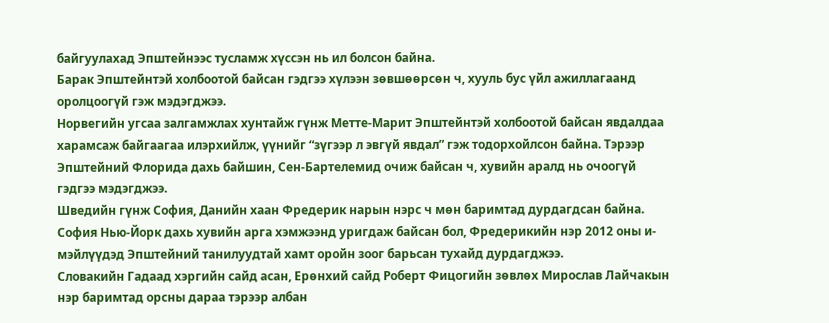байгуулахад Эпштейнээс тусламж хүссэн нь ил болсон байна.
Барак Эпштейнтэй холбоотой байсан гэдгээ хүлээн зөвшөөрсөн ч, хууль бус үйл ажиллагаанд оролцоогүй гэж мэдэгджээ.
Норвегийн угсаа залгамжлах хунтайж гүнж Метте-Марит Эпштейнтэй холбоотой байсан явдалдаа харамсаж байгаагаа илэрхийлж, үүнийг “зүгээр л эвгүй явдал” гэж тодорхойлсон байна. Тэрээр Эпштейний Флорида дахь байшин, Сен-Бартелемид очиж байсан ч, хувийн аралд нь очоогүй гэдгээ мэдэгджээ.
Шведийн гүнж София, Данийн хаан Фредерик нарын нэрс ч мөн баримтад дурдагдсан байна. София Нью-Йорк дахь хувийн арга хэмжээнд уригдаж байсан бол, Фредерикийн нэр 2012 оны и-мэйлүүдэд Эпштейний танилуудтай хамт оройн зоог барьсан тухайд дурдагджээ.
Словакийн Гадаад хэргийн сайд асан, Ерөнхий сайд Роберт Фицогийн зөвлөх Мирослав Лайчакын нэр баримтад орсны дараа тэрээр албан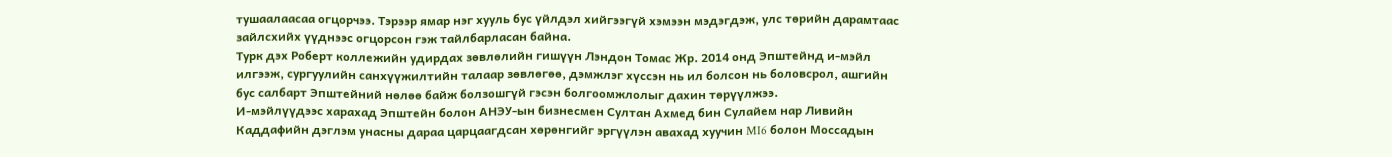тушаалаасаа огцорчээ. Тэрээр ямар нэг хууль бус үйлдэл хийгээгүй хэмээн мэдэгдэж, улс төрийн дарамтаас зайлсхийх үүднээс огцорсон гэж тайлбарласан байна.
Турк дэх Роберт коллежийн удирдах зөвлөлийн гишүүн Лэндон Томас Жр. 2014 онд Эпштейнд и-мэйл илгээж, сургуулийн санхүүжилтийн талаар зөвлөгөө, дэмжлэг хүссэн нь ил болсон нь боловсрол, ашгийн бус салбарт Эпштейний нөлөө байж болзошгүй гэсэн болгоомжлолыг дахин төрүүлжээ.
И-мэйлүүдээс харахад Эпштейн болон АНЭУ-ын бизнесмен Султан Ахмед бин Сулайем нар Ливийн Каддафийн дэглэм унасны дараа царцаагдсан хөрөнгийг эргүүлэн авахад хуучин MI6 болон Моссадын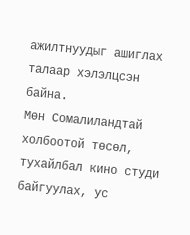ажилтнуудыг ашиглах талаар хэлэлцсэн байна.
Мөн Сомалиландтай холбоотой төсөл, тухайлбал кино студи байгуулах, ус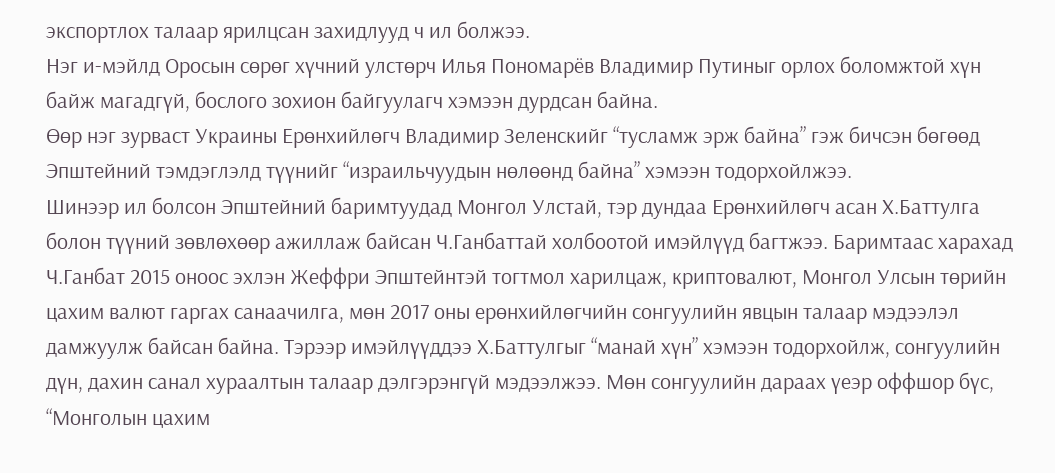экспортлох талаар ярилцсан захидлууд ч ил болжээ.
Нэг и-мэйлд Оросын сөрөг хүчний улстөрч Илья Пономарёв Владимир Путиныг орлох боломжтой хүн байж магадгүй, бослого зохион байгуулагч хэмээн дурдсан байна.
Өөр нэг зурваст Украины Ерөнхийлөгч Владимир Зеленскийг “тусламж эрж байна” гэж бичсэн бөгөөд Эпштейний тэмдэглэлд түүнийг “израильчуудын нөлөөнд байна” хэмээн тодорхойлжээ.
Шинээр ил болсон Эпштейний баримтуудад Монгол Улстай, тэр дундаа Ерөнхийлөгч асан Х.Баттулга болон түүний зөвлөхөөр ажиллаж байсан Ч.Ганбаттай холбоотой имэйлүүд багтжээ. Баримтаас харахад Ч.Ганбат 2015 оноос эхлэн Жеффри Эпштейнтэй тогтмол харилцаж, криптовалют, Монгол Улсын төрийн цахим валют гаргах санаачилга, мөн 2017 оны ерөнхийлөгчийн сонгуулийн явцын талаар мэдээлэл дамжуулж байсан байна. Тэрээр имэйлүүддээ Х.Баттулгыг “манай хүн” хэмээн тодорхойлж, сонгуулийн дүн, дахин санал хураалтын талаар дэлгэрэнгүй мэдээлжээ. Мөн сонгуулийн дараах үеэр оффшор бүс, “Монголын цахим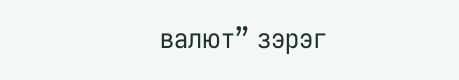валют” зэрэг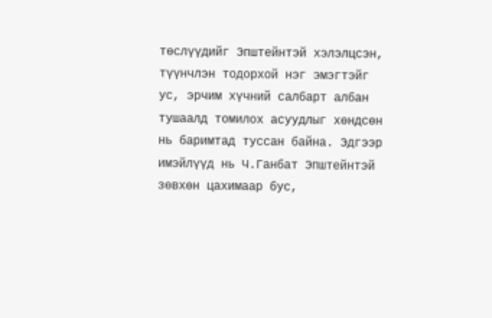төслүүдийг Эпштейнтэй хэлэлцсэн, түүнчлэн тодорхой нэг эмэгтэйг ус, эрчим хүчний салбарт албан тушаалд томилох асуудлыг хөндсөн нь баримтад туссан байна. Эдгээр имэйлүүд нь Ч.Ганбат Эпштейнтэй зөвхөн цахимаар бус,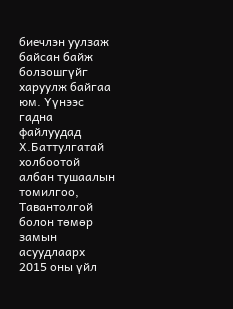биечлэн уулзаж байсан байж болзошгүйг харуулж байгаа юм. Үүнээс гадна файлуудад Х.Баттулгатай холбоотой албан тушаалын томилгоо, Тавантолгой болон төмөр замын асуудлаарх 2015 оны үйл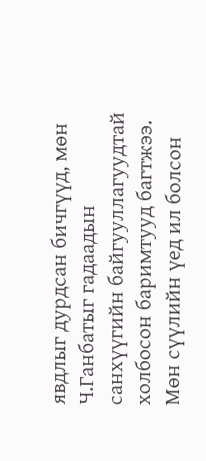явдлыг дурдсан бичгүүд, мөн Ч.Ганбатыг гадаадын санхүүгийн байгууллагуудтай холбосон баримтууд багтжээ.
Мөн сүүлийн үед ил болсон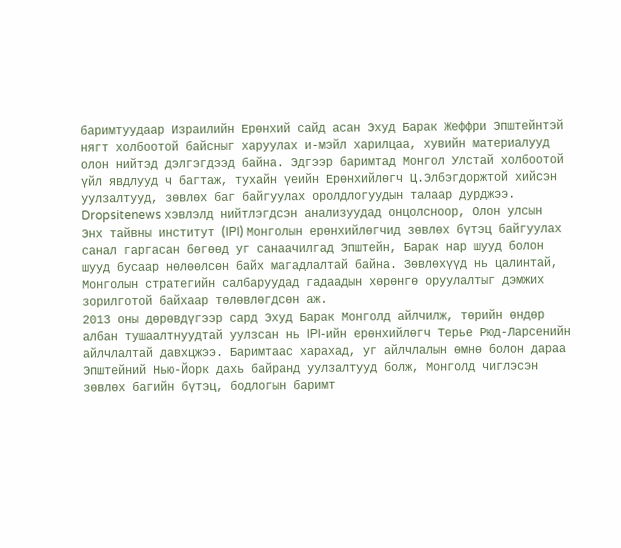баримтуудаар Израилийн Ерөнхий сайд асан Эхуд Барак Жеффри Эпштейнтэй нягт холбоотой байсныг харуулах и-мэйл харилцаа, хувийн материалууд олон нийтэд дэлгэгдээд байна. Эдгээр баримтад Монгол Улстай холбоотой үйл явдлууд ч багтаж, тухайн үеийн Ерөнхийлөгч Ц.Элбэгдоржтой хийсэн уулзалтууд, зөвлөх баг байгуулах оролдлогуудын талаар дурджээ.
Dropsitenews хэвлэлд нийтлэгдсэн анализуудад онцолсноор, Олон улсын Энх тайвны институт (IPI) Монголын ерөнхийлөгчид зөвлөх бүтэц байгуулах санал гаргасан бөгөөд уг санаачилгад Эпштейн, Барак нар шууд болон шууд бусаар нөлөөлсөн байх магадлалтай байна. Зөвлөхүүд нь цалинтай, Монголын стратегийн салбаруудад гадаадын хөрөнгө оруулалтыг дэмжих зорилготой байхаар төлөвлөгдсөн аж.
2013 оны дөрөвдүгээр сард Эхуд Барак Монголд айлчилж, төрийн өндөр албан тушаалтнуудтай уулзсан нь IPI-ийн ерөнхийлөгч Терье Рюд-Ларсенийн айлчлалтай давхцжээ. Баримтаас харахад, уг айлчлалын өмнө болон дараа Эпштейний Нью-Йорк дахь байранд уулзалтууд болж, Монголд чиглэсэн зөвлөх багийн бүтэц, бодлогын баримт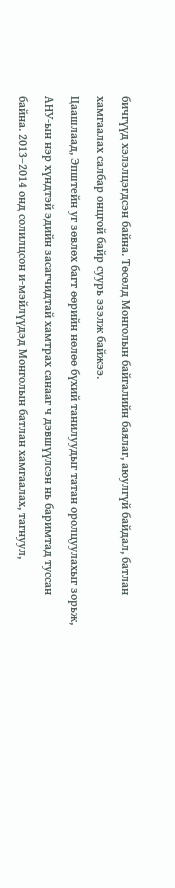бичгүүд хэлэлцэгдсэн байна. Төсөлд Монголын байгалийн баялаг, аюулгүй байдал, батлан хамгаалах салбар онцгой байр суурь эзэлж байжээ.
Цаашлаад, Эпштейн уг зөвлөх багт өөрийн нөлөө бүхий танилуудыг татан оролцуулахыг зорьж, АНУ-ын нэр хүндтэй эдийн засагчидтай хамтрах санааг ч дэвшүүлсэн нь баримтад туссан байна. 2013–2014 онд солилцсон и-мэйлүүдэд Монголын батлан хамгаалах, тагнуул,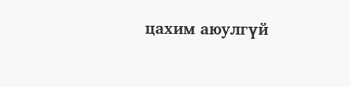цахим аюулгүй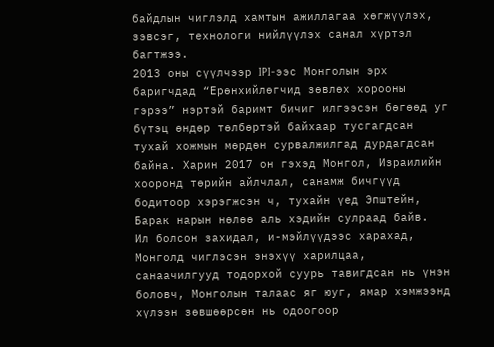байдлын чиглэлд хамтын ажиллагаа хөгжүүлэх, зэвсэг, технологи нийлүүлэх санал хүртэл багтжээ.
2013 оны сүүлчээр IPI-ээс Монголын эрх баригчдад “Ерөнхийлөгчид зөвлөх хорооны гэрээ” нэртэй баримт бичиг илгээсэн бөгөөд уг бүтэц өндөр төлбөртэй байхаар тусгагдсан тухай хожмын мөрдөн сурвалжилгад дурдагдсан байна. Харин 2017 он гэхэд Монгол, Израилийн хооронд төрийн айлчлал, санамж бичгүүд бодитоор хэрэгжсэн ч, тухайн үед Эпштейн, Барак нарын нөлөө аль хэдийн сулраад байв.
Ил болсон захидал, и-мэйлүүдээс харахад, Монголд чиглэсэн энэхүү харилцаа, санаачилгууд тодорхой суурь тавигдсан нь үнэн боловч, Монголын талаас яг юуг, ямар хэмжээнд хүлээн зөвшөөрсөн нь одоогоор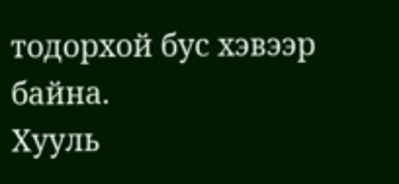тодорхой бус хэвээр байна.
Хууль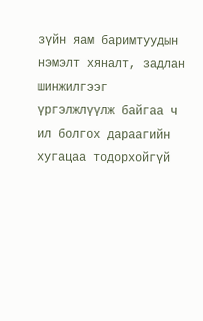зүйн яам баримтуудын нэмэлт хяналт, задлан шинжилгээг үргэлжлүүлж байгаа ч ил болгох дараагийн хугацаа тодорхойгүй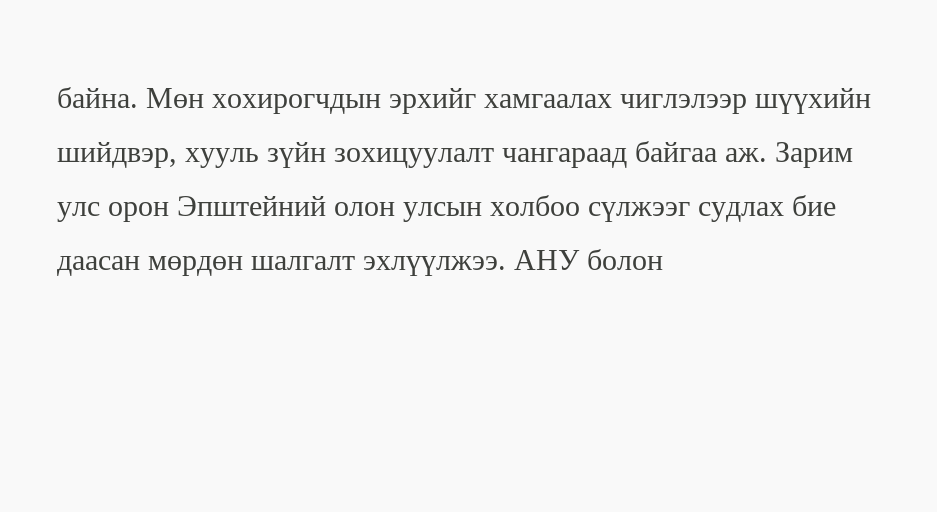байна. Мөн хохирогчдын эрхийг хамгаалах чиглэлээр шүүхийн шийдвэр, хууль зүйн зохицуулалт чангараад байгаа аж. Зарим улс орон Эпштейний олон улсын холбоо сүлжээг судлах бие даасан мөрдөн шалгалт эхлүүлжээ. АНУ болон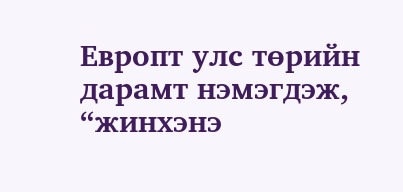Европт улс төрийн дарамт нэмэгдэж, “жинхэнэ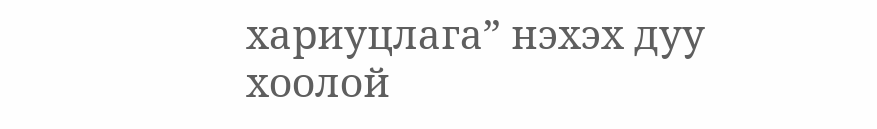хариуцлага” нэхэх дуу хоолой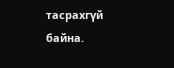тасрахгүй байна.